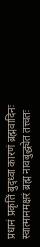प्रधानं प्रकृतिं बुद्ध्वा कारणं ब्रह्मवादिनः
स्वात्मानमक्षरं ब्रह्म नावबुद्ध्येत तत्त्वतः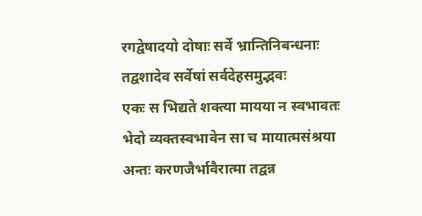रगद्वेषादयो दोषाः सर्वे भ्रान्तिनिबन्धनाः
तद्वशादेव सर्वेषां सर्वदेहसमुद्भवः
एकः स भिद्यते शक्त्या मायया न स्वभावतः
भेदो व्यक्तस्वभावेन सा च मायात्मसंश्रया
अन्तः करणजैर्भावैरात्मा तद्वन्न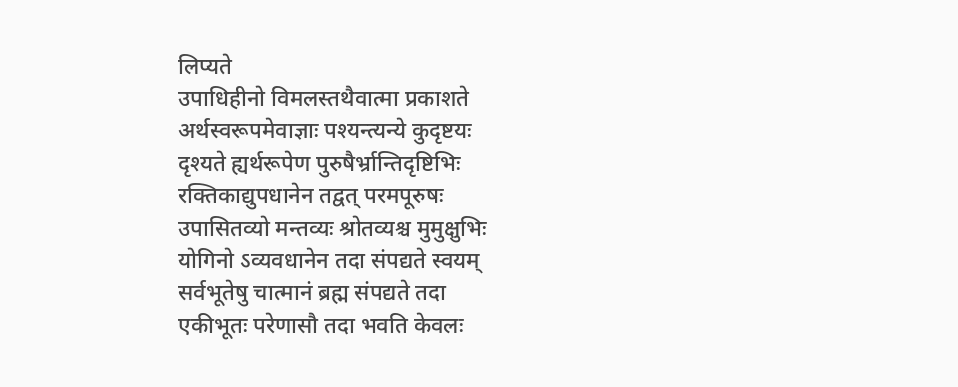लिप्यते
उपाधिहीनो विमलस्तथैवात्मा प्रकाशते
अर्थस्वरूपमेवाज्ञाः पश्यन्त्यन्ये कुदृष्टयः
दृश्यते ह्यर्थरूपेण पुरुषैर्भ्रान्तिदृष्टिभिः
रक्तिकाद्युपधानेन तद्वत् परमपूरुषः
उपासितव्यो मन्तव्यः श्रोतव्यश्च मुमुक्षुभिः
योगिनो ऽव्यवधानेन तदा संपद्यते स्वयम्
सर्वभूतेषु चात्मानं ब्रह्म संपद्यते तदा
एकीभूतः परेणासौ तदा भवति केवलः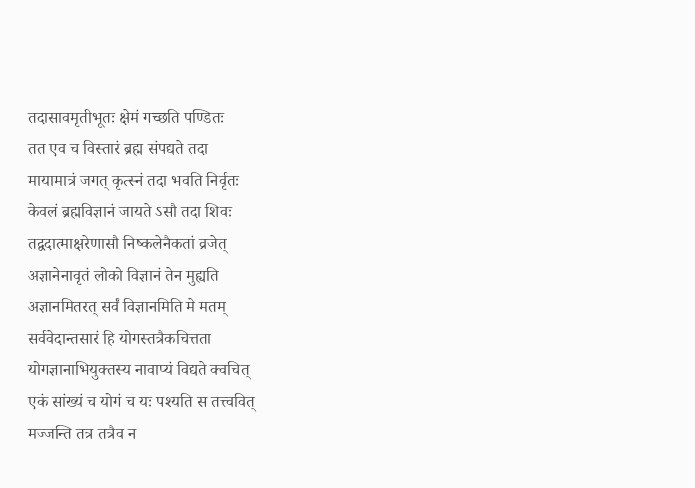तदासावमृतीभूतः क्षेमं गच्छति पण्डितः
तत एव च विस्तारं ब्रह्म संपद्यते तदा
मायामात्रं जगत् कृत्स्नं तदा भवति निर्वृतः
केवलं ब्रह्मविज्ञानं जायते ऽसौ तदा शिवः
तद्वदात्माक्षरेणासौ निष्कलेनैकतां व्रजेत्
अज्ञानेनावृतं लोको विज्ञानं तेन मुह्यति
अज्ञानमितरत् सर्वं विज्ञानमिति मे मतम्
सर्ववेदान्तसारं हि योगस्तत्रैकचित्तता
योगज्ञानाभियुक्तस्य नावाप्यं विद्यते क्वचित्
एकं सांख्यं च योगं च यः पश्यति स तत्त्ववित्
मज्जन्ति तत्र तत्रैव न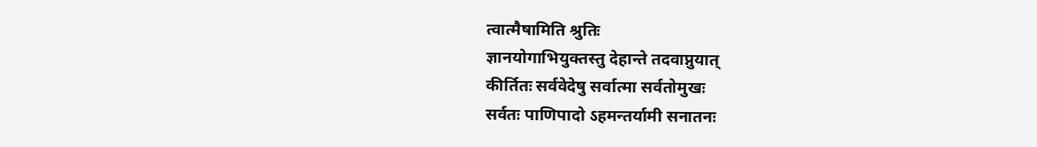त्वात्मैषामिति श्रुतिः
ज्ञानयोगाभियुक्तस्तु देहान्ते तदवाप्नुयात्
कीर्तितः सर्ववेदेषु सर्वात्मा सर्वतोमुखः
सर्वतः पाणिपादो ऽहमन्तर्यामी सनातनः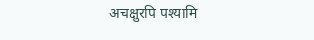अचक्षुरपि पश्यामि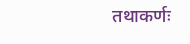तथाकर्णः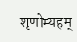शृणोम्यहम्